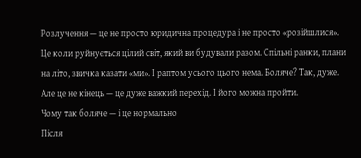Розлучення — це не просто юридична процедура і не просто «розійшлися». Це коли руйнується цілий світ, який ви будували разом. Спільні ранки, плани на літо, звичка казати «ми». І раптом усього цього нема. Боляче? Так, дуже. Але це не кінець — це дуже важкий перехід. І його можна пройти.
Чому так боляче — і це нормально
Після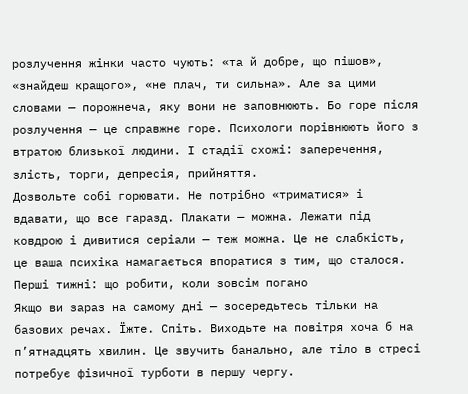розлучення жінки часто чують: «та й добре, що пішов», «знайдеш кращого», «не плач, ти сильна». Але за цими словами — порожнеча, яку вони не заповнюють. Бо горе після розлучення — це справжнє горе. Психологи порівнюють його з втратою близької людини. І стадії схожі: заперечення, злість, торги, депресія, прийняття.
Дозвольте собі горювати. Не потрібно «триматися» і вдавати, що все гаразд. Плакати — можна. Лежати під ковдрою і дивитися серіали — теж можна. Це не слабкість, це ваша психіка намагається впоратися з тим, що сталося.
Перші тижні: що робити, коли зовсім погано
Якщо ви зараз на самому дні — зосередьтесь тільки на базових речах. Їжте. Спіть. Виходьте на повітря хоча б на п’ятнадцять хвилин. Це звучить банально, але тіло в стресі потребує фізичної турботи в першу чергу.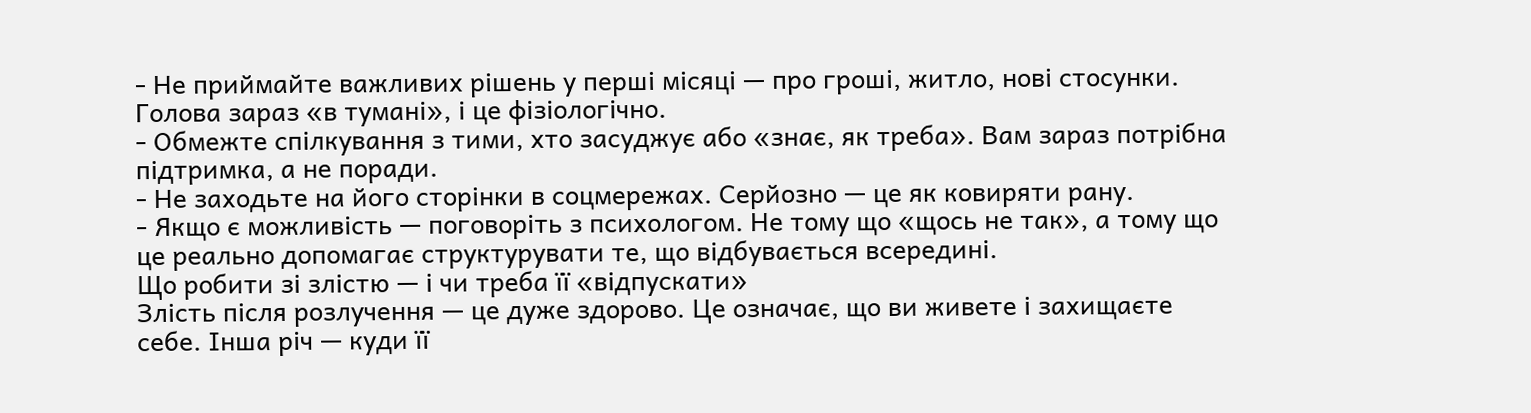- Не приймайте важливих рішень у перші місяці — про гроші, житло, нові стосунки. Голова зараз «в тумані», і це фізіологічно.
- Обмежте спілкування з тими, хто засуджує або «знає, як треба». Вам зараз потрібна підтримка, а не поради.
- Не заходьте на його сторінки в соцмережах. Серйозно — це як ковиряти рану.
- Якщо є можливість — поговоріть з психологом. Не тому що «щось не так», а тому що це реально допомагає структурувати те, що відбувається всередині.
Що робити зі злістю — і чи треба її «відпускати»
Злість після розлучення — це дуже здорово. Це означає, що ви живете і захищаєте себе. Інша річ — куди її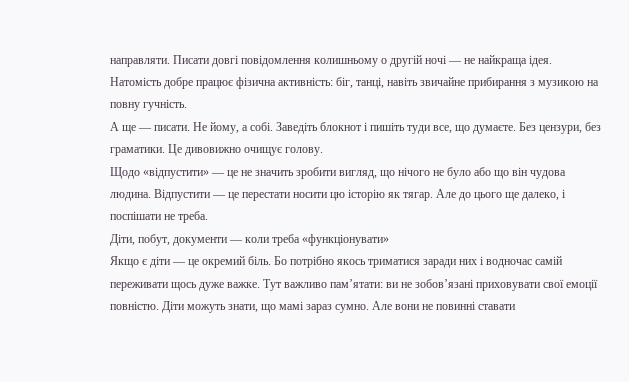направляти. Писати довгі повідомлення колишньому о другій ночі — не найкраща ідея. Натомість добре працює фізична активність: біг, танці, навіть звичайне прибирання з музикою на повну гучність.
А ще — писати. Не йому, а собі. Заведіть блокнот і пишіть туди все, що думаєте. Без цензури, без граматики. Це дивовижно очищує голову.
Щодо «відпустити» — це не значить зробити вигляд, що нічого не було або що він чудова людина. Відпустити — це перестати носити цю історію як тягар. Але до цього ще далеко, і поспішати не треба.
Діти, побут, документи — коли треба «функціонувати»
Якщо є діти — це окремий біль. Бо потрібно якось триматися заради них і водночас самій переживати щось дуже важке. Тут важливо пам’ятати: ви не зобов’язані приховувати свої емоції повністю. Діти можуть знати, що мамі зараз сумно. Але вони не повинні ставати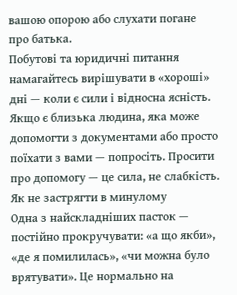вашою опорою або слухати погане про батька.
Побутові та юридичні питання намагайтесь вирішувати в «хороші» дні — коли є сили і відносна ясність. Якщо є близька людина, яка може допомогти з документами або просто поїхати з вами — попросіть. Просити про допомогу — це сила, не слабкість.
Як не застрягти в минулому
Одна з найскладніших пасток — постійно прокручувати: «а що якби», «де я помилилась», «чи можна було врятувати». Це нормально на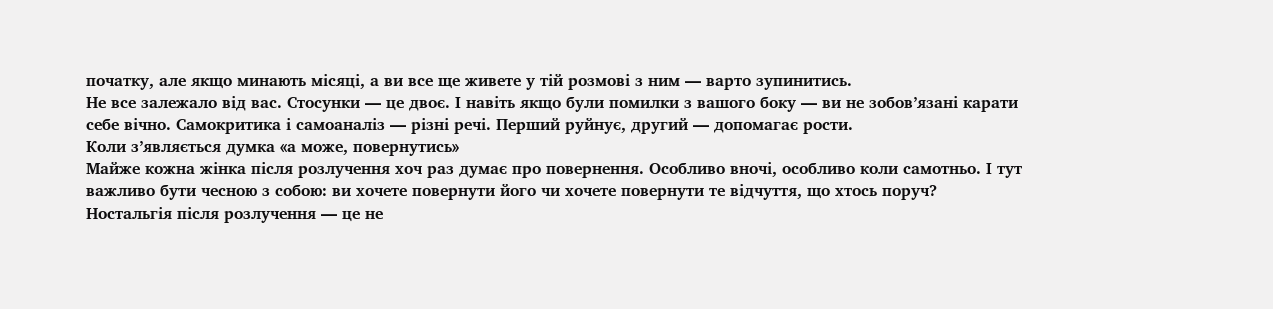початку, але якщо минають місяці, а ви все ще живете у тій розмові з ним — варто зупинитись.
Не все залежало від вас. Стосунки — це двоє. І навіть якщо були помилки з вашого боку — ви не зобов’язані карати себе вічно. Самокритика і самоаналіз — різні речі. Перший руйнує, другий — допомагає рости.
Коли з’являється думка «а може, повернутись»
Майже кожна жінка після розлучення хоч раз думає про повернення. Особливо вночі, особливо коли самотньо. І тут важливо бути чесною з собою: ви хочете повернути його чи хочете повернути те відчуття, що хтось поруч?
Ностальгія після розлучення — це не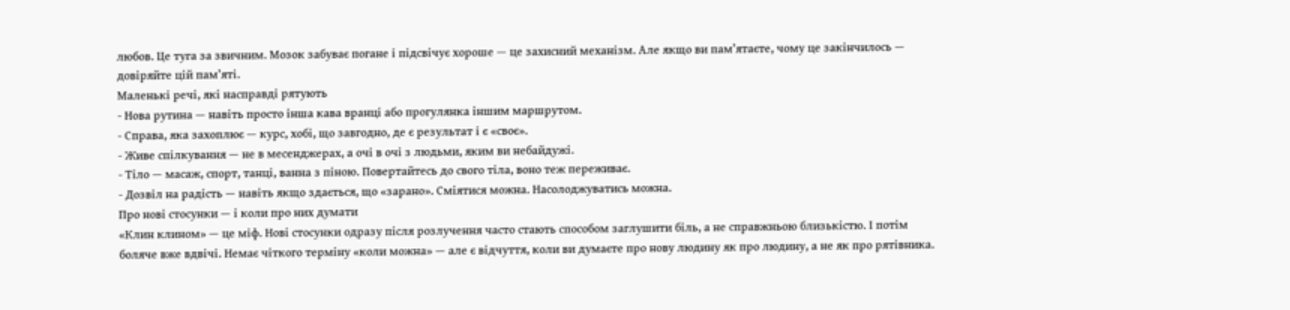любов. Це туга за звичним. Мозок забуває погане і підсвічує хороше — це захисний механізм. Але якщо ви пам’ятаєте, чому це закінчилось — довіряйте цій пам’яті.
Маленькі речі, які насправді рятують
- Нова рутина — навіть просто інша кава вранці або прогулянка іншим маршрутом.
- Справа, яка захоплює — курс, хобі, що завгодно, де є результат і є «своє».
- Живе спілкування — не в месенджерах, а очі в очі з людьми, яким ви небайдужі.
- Тіло — масаж, спорт, танці, ванна з піною. Повертайтесь до свого тіла, воно теж переживає.
- Дозвіл на радість — навіть якщо здається, що «зарано». Сміятися можна. Насолоджуватись можна.
Про нові стосунки — і коли про них думати
«Клин клином» — це міф. Нові стосунки одразу після розлучення часто стають способом заглушити біль, а не справжньою близькістю. І потім боляче вже вдвічі. Немає чіткого терміну «коли можна» — але є відчуття, коли ви думаєте про нову людину як про людину, а не як про рятівника.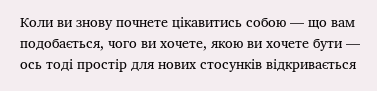Коли ви знову почнете цікавитись собою — що вам подобається, чого ви хочете, якою ви хочете бути — ось тоді простір для нових стосунків відкривається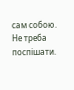сам собою. Не треба поспішати.